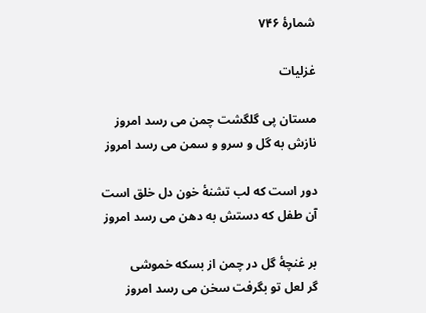شمارهٔ ۷۴۶

غزلیات

مستان پی گلگشت چمن می رسد امروز
نازش به گل و سرو و سمن می رسد امروز

دور است که لب تشنهٔ خون دل خلق است
آن طفل که دستش به دهن می رسد امروز

بر غنچهٔ گل در چمن از بسکه خموشی
گر لعل تو بگرفت سخن می رسد امروز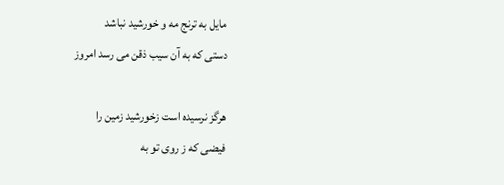مایل به ترنج مه و خورشید نباشد
دستی که به آن سیب ذقن می رسد امروز

هرگز نرسیده است زخورشید زمین را
فیضی که ز روی تو به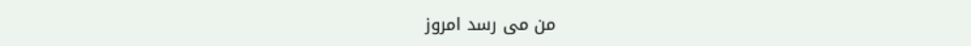من می رسد امروز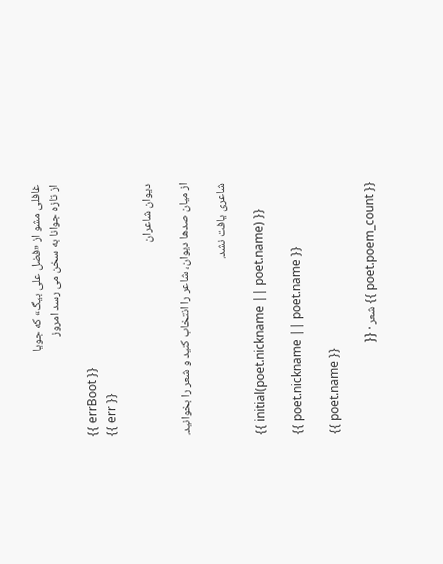غافلی مشو از «فضل علی بیگ» که جویا
از تازه جوانا به سخن می رسد امروز

{{ errBoot }}
{{ err }}

دیوان شاعران

از میان صدها دیوان، شاعر را انتخاب کنید و شعر را بخوانید.

شاعری یافت نشد.

{{ initial(poet.nickname || poet.name) }}

{{ poet.nickname || poet.name }}

{{ poet.name }}

{{ poet.poem_count }} شعر · {{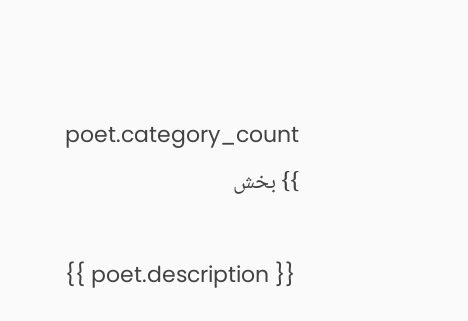poet.category_count }} بخش

{{ poet.description }}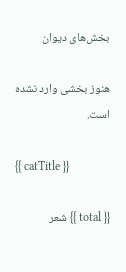بخش‌های دیوان

هنوز بخشی وارد نشده است.

{{ catTitle }}

{{ total }} شعر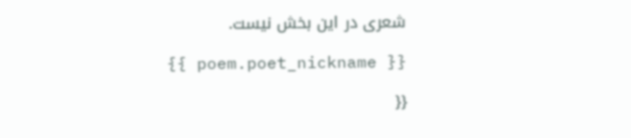شعری در این بخش نیست.

{{ poem.poet_nickname }}

{{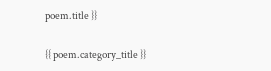poem.title }}

{{ poem.category_title }}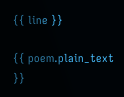{{ line }}

{{ poem.plain_text }}